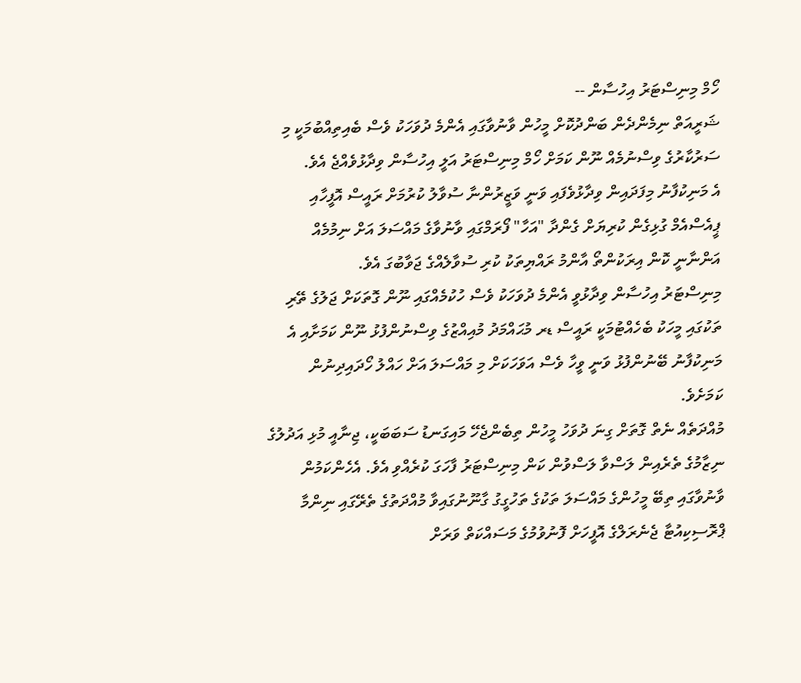ހޯމް މިނިސްޓަރު އިހުސާން --
ޝަރީއަތް ނިމެންދެން ބަންދުކޮށް މީހުން ވާނުވާގައި އެންމެ ދުވަހަކު ވެސް ބެއިތިއްބުމަކީ މި ސަރުކާރުގެ ވިސްނުމެއް ނޫން ކަމަށް ހޯމް މިނިސްޓަރު އަލީ އިހުސާން ވިދާޅުވެއްޖެ އެވެ.
އެ މަނިކުފާނު މިފަދައިން ވިދާޅުވެފައި ވަނީ ވަޒީރުންނާ ސުވާލު ކުރުމަށް ރައީސް އޮފީހާއި ޕީއެސްއެމް ގުޅިގެން ކުރިޔަށް ގެންދާ "އަހާ" ފޯރަމްގައި ވާނުވާގެ މައްސަލަ އަށް ނިމުމެއް އަންނާނީ ކޮން އިރަކުންތޯ އާންމު ރައްޔިތަކު ކުރި ސުވާލެއްގެ ޖަވާބުގަ އެވެ.
މިނިސްޓަރު އިހުސާން ވިދާޅުވީ އެންމެ ދުވަހަކު ވެސް ހުކުމެއްގައި ނޫން ގޮތަކަށް ޖަލުގެ ތޭރި ތަކުގައި މީހަކު ބެހެއްޓުމަކީ ރައީސް ޑރ މުޙައްމަދު މުއިއްޒުގެ ވިސްނުންފުޅު ނޫން ކަމަށާއި އެ މަނިކުފާނު ބޭނުންފުޅު ވަނީ ވީހާ ވެސް އަވަހަކަށް މި މައްސަލަ އަށް ހައްލު ހޯދައިދިނުން ކަމަށެވެ.
މުއްދަތެއް ނެތް ގޮތަށް ގިނަ ދުވަހު މީހުން ތިބެންޖެހޭ މައިގަނޑު ސަބަބަކީ، ޖިނާއީ މުޅި އަދުލުގެ ނިޒާމުގެ ތެރެއިން ލަސްވާ ލަސްވުން ކަން މިނިސްޓަރު ފާހަގަ ކުރެއްވި އެވެ. އެހެންކަމުން ވާނުވާގައި ތިބޭ މީހުންގެ މައްސަލަ ތަކުގެ ތަހުގީގު ގާނޫނުގައިވާ މުއްދަތުގެ ތެރޭގައި ނިންމާ ޕްރޮސިކިއުޓާ ޖެނެރަލްގެ އޮފީހަށް ފޮނުވުމުގެ މަސައްކަތް ވަރަށް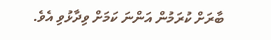ބާރަށް ކުރަމުން އަންނަ ކަމަށް ވިދާޅުވި އެވެ.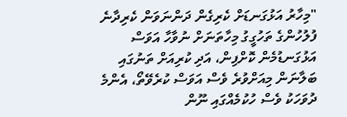"މިހާރު އަޅުގަނޑަށް ކެރިގެން ދަންނަވަން ކެރިދާނެ ފުލުހުންގެ ތަހުގީގު މިހާތަނަށް ނުވާހާ އަވަސް އަޅުގަނޑުމެން ކޮށްފިން، އަދި ކުރިއަށް ތަނުގައި ބަލާނަން މިއަށްވުރެ ވެސް އަވަސް ކުރެވޭތޯ، އެންމެ ދުވަހަކު ވެސް ހުކުމެއްގައި ނޫން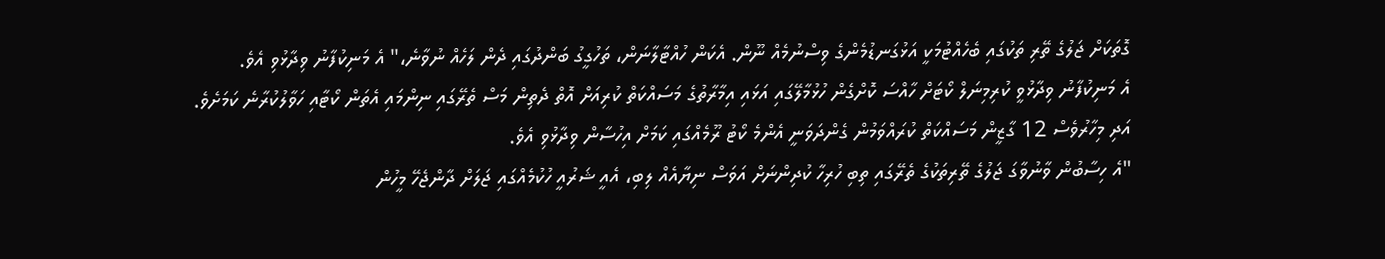ގޮތަކަށް ޖަލުގެ ތޭރި ތަކުގައި ބެހެއްޓުމަކީ އަޅުގަނޑުމެންގެ ވިސްނުމެއް ނޫން. އެކަން ހުއްޓާލާނަން، ތަހުގީގު ބަންދުގައި ދެން ލަހެއް ނުވާނެ،" އެ މަނިކުފާނު ވިދާޅުވި އެވެ.
އެ މަނިކުފާނު ވިދާޅުވީ ކުރިމިނަލް ކޯޓަށް ހާއްސަ ކޮށްގެން ހުޅުމާލޭގައި އަޅައި އިމާރާތުގެ މަސައްކަތް ކުރިއަށް އޮތް ދެތިން މަސް ތެރޭގައި ނިންމައި އެތަން ކޯޓާއި ހަވާލުކުރާނެ ކަމަށެވެ. އަދި މިހާރުވެސް 12 ގާޒީން މަސައްކަތް ކުރައްވަމުން ގެންދަވަނީ އެންމެ ކޯޓު ރޫމެއްގައި ކަމަށް އިހުސާން ވިދާޅުވި އެވެ.
"އެ ހިސާބުން ވާނުވާގަ ޖަލުގެ ތޭރިތަކުގެ ތެރޭގައި ތިބި ހުރިހާ ކުދިންނަށް އަވަސް ނިޔާއެއް ލިބި، އެއީ ޝަރުއީ ހުކުމެއްގައި ޖަލަށް ދާންޖެހޭ މީހުން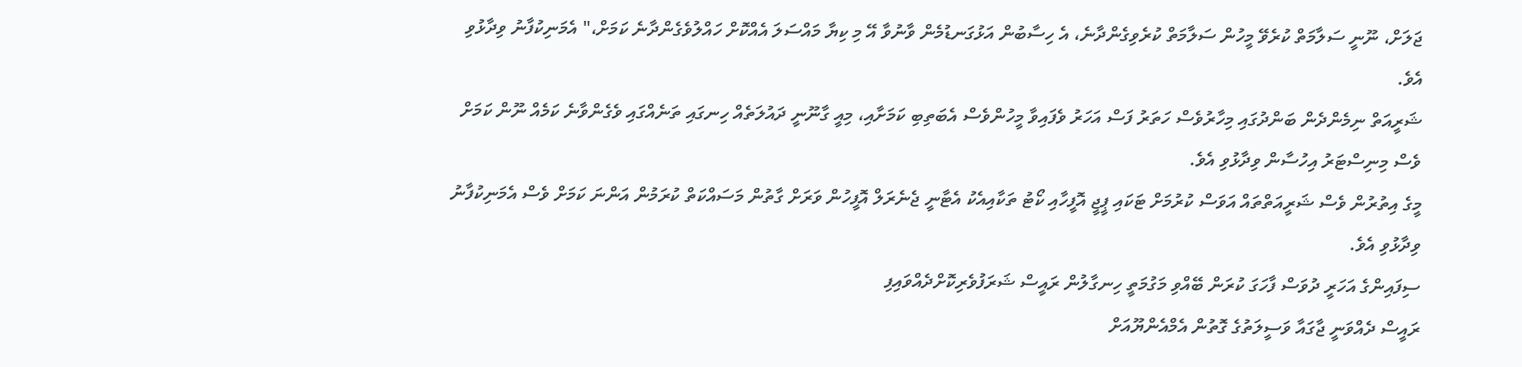ޖަލަށް، ނޫނީ ސަލާމަތް ކުރެވޭ މީހުން ސަލާމަތް ކުރެވިގެންދާނެ، އެ ހިސާބުން އަޅުގަނޑުމެން ވާނުވާ އޭ މި ކިޔާ މައްސަލަ އެއްކޮށް ހައްލުވެގެންދާނެ ކަމަށް،" އެމަނިކުފާނު ވިދާޅުވި އެވެ.
ޝަރީއަތް ނިމެންދެން ބަންދުގައި މިހާރުވެސް ހަތަރު ފަސް އަހަރު ވެފައިވާ މީހުންވެސް އެބަތިބި ކަމަށާއި، މިއީ ގާނޫނީ ދައުލަތެއް ހިނގައި ތަނެއްގައި ވެގެންވާނެ ކަމެއް ނޫން ކަމަށް ވެސް މިނިސްޓަރު އިހުސާން ވިދާޅުވި އެވެ.
މީގެ އިތުރުން ވެސް ޝަރީއަތްތައް އަވަސް ކުރުމަށް ޓަކައި ޕީޖީ އޮފީހާއި ކޯޓު ތަކާއިއެކު އެޓާނީ ޖެނެރަލް އޮފީހުން ވަރަށް ގާތުން މަސައްކަތް ކުރަމުން އަންނަ ކަމަށް ވެސް އެމަނިކުފާނު ވިދާޅުވި އެވެ.
ސިފައިންގެ އަހަރީ ދުވަސް ފާހަގަ ކުރަން ބޭއްވި މަގުމަތީ ހިނގާލުން ރައީސް ޝަރަފުވެރިކޮށްދެއްވައިފި
ރައީސް ދެއްވަނީ ޖާގައާ ވަސީލަތުގެ ގޮތުން އެމްއެންޔޫއަށް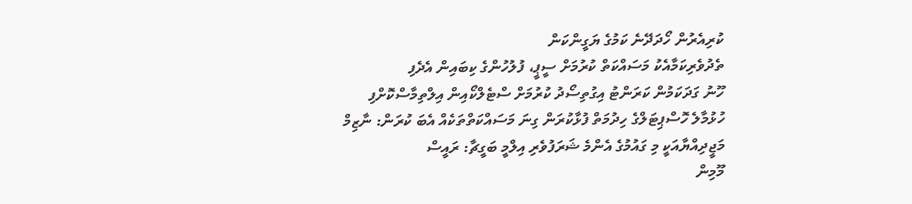ކުރިއެރުން ހޯދަދޭނެ ކަމުގެ ޔަގީންކަން
ތެދުވެރިކަމާއެކު މަސައްކަތް ކުރުމަށް ސީޕީ، ފުލުހުންގެ ކިބައިން އެދެފި
ހޫނު ގަދަކަމުން ކަރަންޓު އިގުތިސޯދު ކުރުމަށް ސްޓެލްކޯއިން އިލްތިމާސްކޮށްފި
ހުޅުމާލެ ހޮސްޕިޓަލްގެ ހިދުމަތް ފުޅާކުރަން ގިނަ މަސައްކަތްތަކެއް އެބަ ކުރަން: ނާޒިމް
މަޖީދިއްޔާއަކީ މި ގައުމުގެ އެންމެ ޝަރަފުވެރި އިލްމީ ބަގީޗާ: ރައީސް
މޫމިން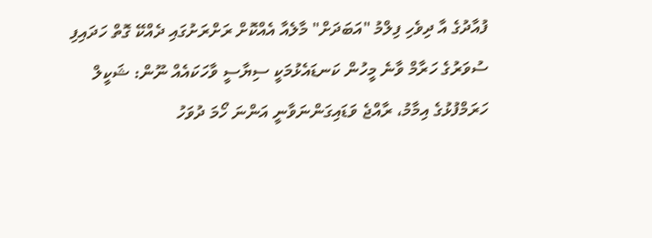ފުއާދުގެ އާ ދިވެހި ފިލްމު "އަބަދަށް" މާލެއާ އެއްކޮށް ރަށްރަށުގައި ދެއްކޭ ގޮތް ހަދައިފި
ސުވަރުގެ ހަރާމް ވާނެ މީހުން ކަނޑައެޅުމަކީ ސިޔާސީ ވާހަކައެއް ނޫން: ޝަކީލް
ހަރަމްފުޅުގެ އިމާމު، ރާއްޖެ ވަޑައިގަންނަވާނީ އަންނަ ހޯމަ ދުވަހު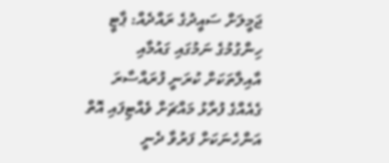ޖަމީލަށް ސައީދުގެ ރައްދެއް: ޕާޓީ ހިންގުމުގެ ނަމުގައި ގައުމާއި އާއިލާތަކަށް ކުރަނީ ފުރައްސާރަ
ގެއެއްގެ ފުރާޅު މައްޗަށް ވެއްޓިފައި އޮތް އަންހެނަކަށް ފަރުވާ ދެނީ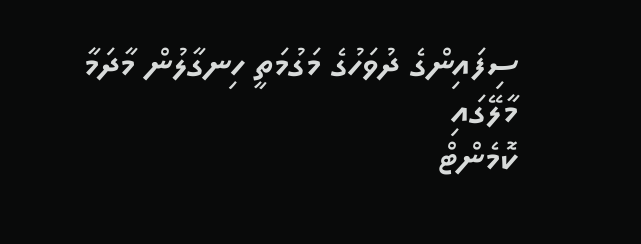ސިފައިންގެ ދުވަހުގެ މަގުމަތީ ހިނގާލުން މާދަމާ މާލޭގައި
ކޮމެންޓް